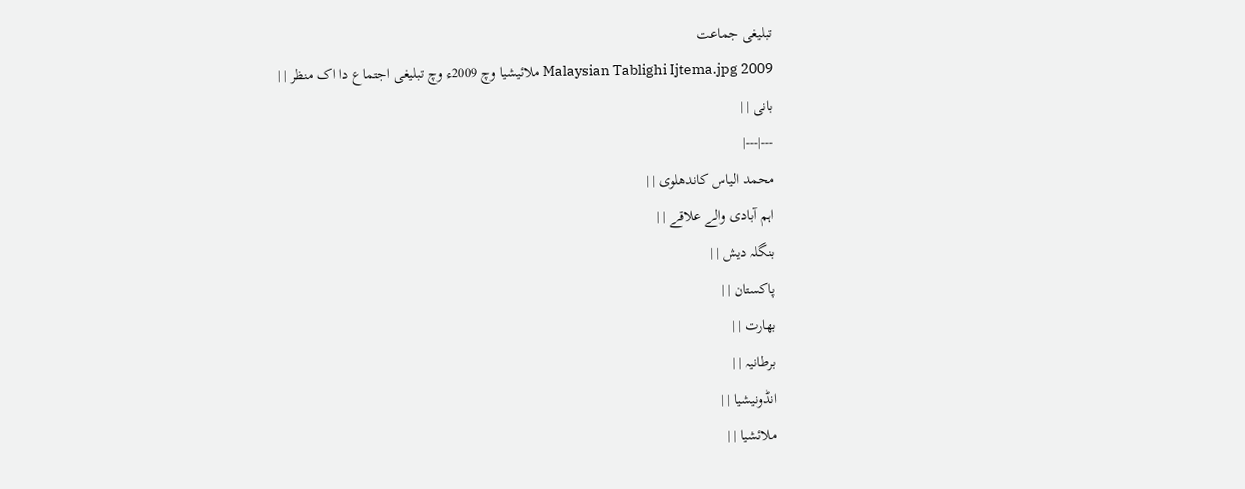تبلیغی جماعت
2009 Malaysian Tablighi Ijtema.jpg ملائیشیا وچ 2009ء وچ تبلیغی اجتماع دا اک منظر | |
بانی | |
---|---|
محمد الیاس کاندھلوی | |
اہم آبادی والے علاقے | |
بنگلہ دیش | |
پاکستان | |
بھارت | |
برطانیہ | |
انڈونیشیا | |
ملائشیا | |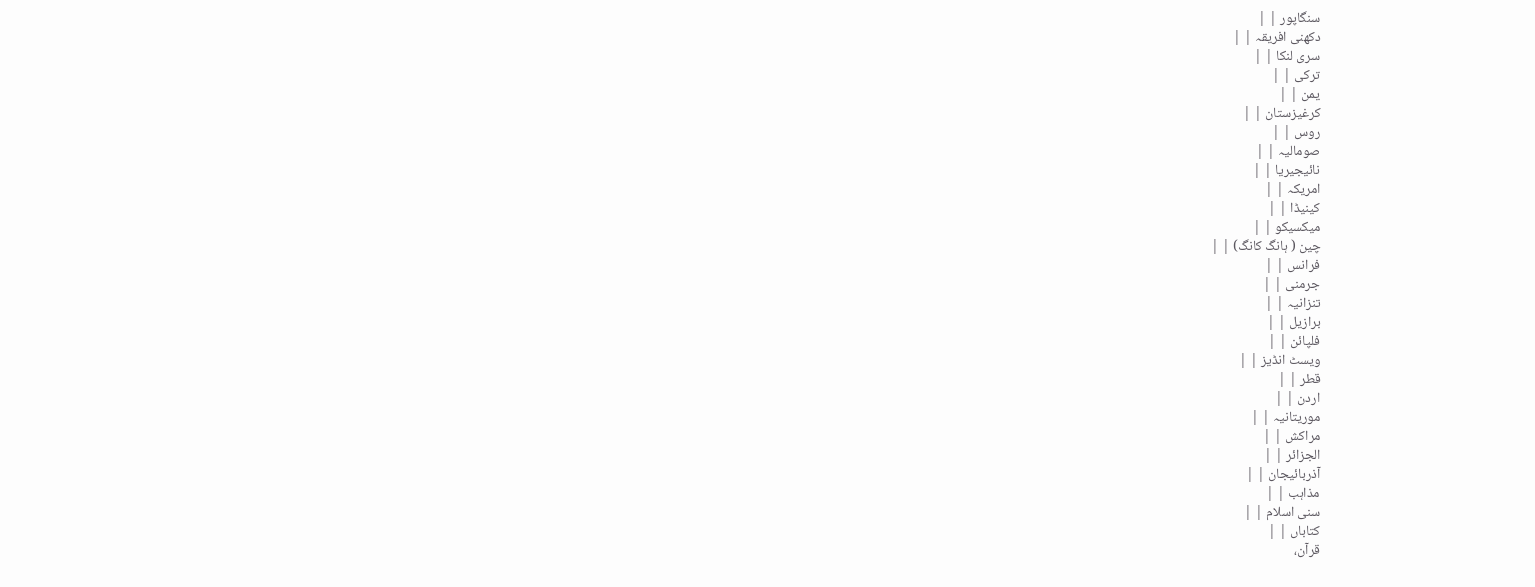سنگاپور | |
دکھنی افریقہ | |
سری لنکا | |
ترکی | |
یمن | |
کرغیزستان | |
روس | |
صومالیہ | |
نائیجیریا | |
امریکہ | |
کینیڈا | |
میکسیکو | |
چین ( ہانگ کانگ) | |
فرانس | |
جرمنی | |
تنزانیہ | |
برازیل | |
فلپائن | |
ویسٹ انڈیز | |
قطر | |
اردن | |
موریتانیہ | |
مراکش | |
الجزائر | |
آذربائیجان | |
مذاہب | |
سنی اسلام | |
کتاباں | |
قرآن،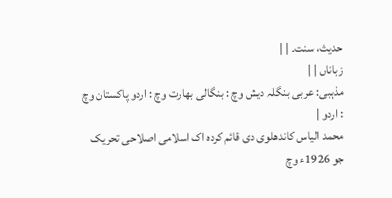حدیث، سنت۔ | |
زباناں | |
مذہبی: عربی بنگلہ دیش وچ : بنگالی بھارت وچ : اردو پاکستان وچ : اردو |
محمد الیاس کاندھلوی دی قائم کردہ اک اسلامی اصلاحی تحریک جو 1926ء وچ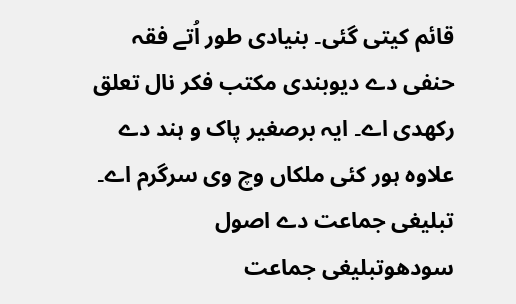قائم کيتی گئی۔ بنیادی طور اُتے فقہ حنفی دے دیوبندی مکتب فکر نال تعلق رکھدی اے۔ ایہ برصغیر پاک و ہند دے علاوہ ہور کئی ملکاں وچ وی سرگرم اے۔
تبلیغی جماعت دے اصول
سودھوتبلیغی جماعت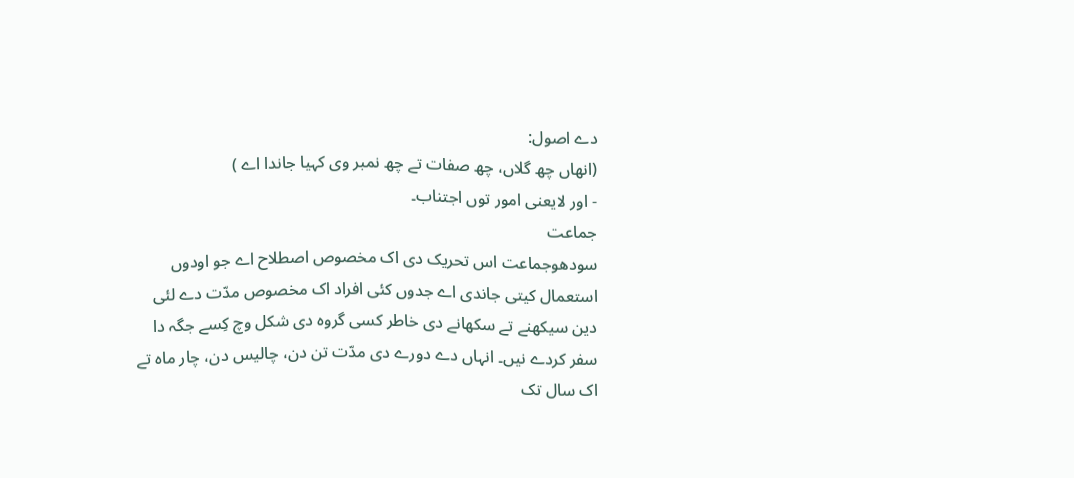دے اصول:
(انھاں چھ گلاں، چھ صفات تے چھ نمبر وی کہیا جاندا اے )
- اور لایعنی امور توں اجتناب۔
جماعت
سودھوجماعت اس تحریک دی اک مخصوص اصطلاح اے جو اودوں استعمال کیتی جاندی اے جدوں کئی افراد اک مخصوص مدّت دے لئی دین سیکھنے تے سکھانے دی خاطر کسی گروہ دی شکل وچ کِسے جگہ دا سفر کردے نيں۔ انہاں دے دورے دی مدّت تن دن، چالیس دن، چار ماہ تے اک سال تک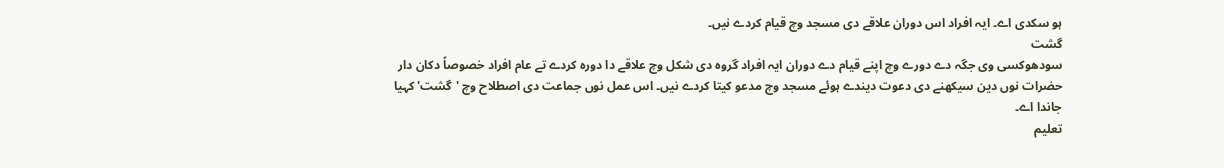ہو سکدی اے۔ ایہ افراد اس دوران علاقے دی مسجد وچ قیام کردے نيں۔
گشت
سودھوکسی وی جگہ دے دورے وچ اپنے قیام دے دوران ایہ افراد گروہ دی شکل وچ علاقے دا دورہ کردے تے عام افراد خصوصاً دکان دار حضرات نوں دین سیکھنے دی دعوت دیندے ہوئے مسجد وچ مدعو کيتا کردے نيں۔ اس عمل نوں جماعت دی اصطلاح وچ 'گشت' کہیا جاندا اے۔
تعلیم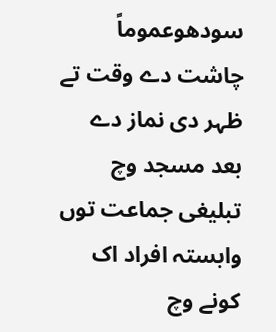سودھوعموماً چاشت دے وقت تے ظہر دی نماز دے بعد مسجد وچ تبلیغی جماعت توں وابستہ افراد اک کونے وچ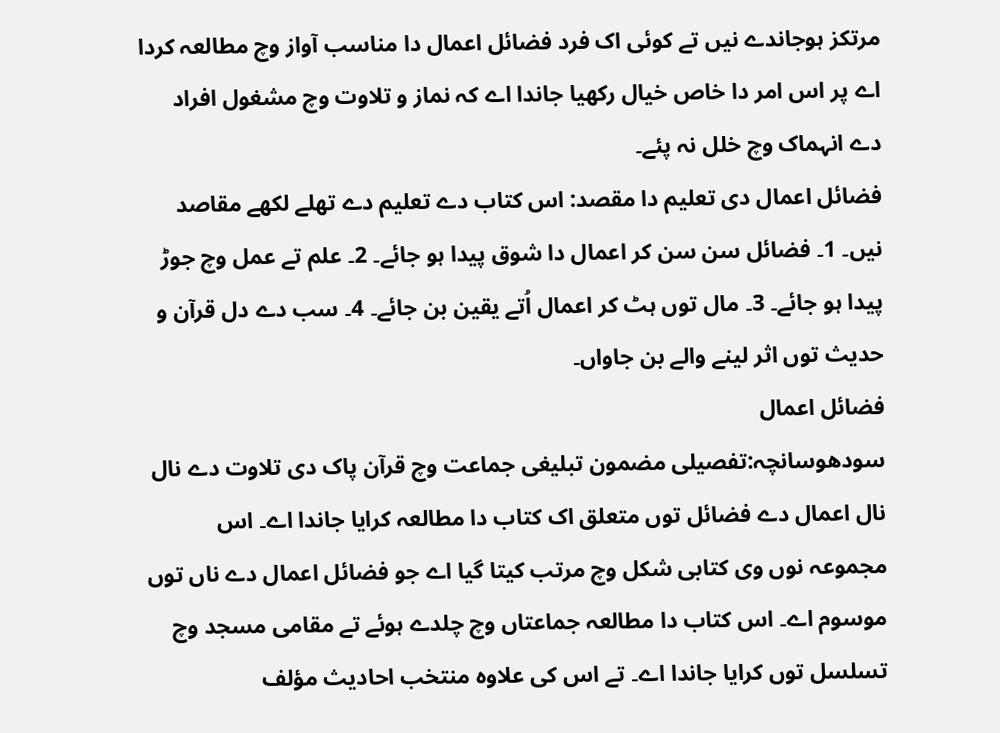مرتکز ہوجاندے نيں تے کوئی اک فرد فضائل اعمال دا مناسب آواز وچ مطالعہ کردا اے پر اس امر دا خاص خیال رکھیا جاندا اے کہ نماز و تلاوت وچ مشغول افراد دے انہماک وچ خلل نہ پئے۔
فضائل اعمال دی تعلیم دا مقصد: اس كتاب دے تعلیم دے تھلے لکھے مقاصد نيں۔ 1۔ فضائل سن سن کر اعمال دا شوق پیدا ہو جائے۔ 2۔ علم تے عمل وچ جوڑ پیدا ہو جائے۔ 3۔ مال توں ہٹ کر اعمال اُتے یقین بن جائے۔ 4۔ سب دے دل قرآن و حدیث توں اثر لینے والے بن جاواں۔
فضائل اعمال
سودھوسانچہ:تفصیلی مضمون تبلیغی جماعت وچ قرآن پاک دی تلاوت دے نال نال اعمال دے فضائل توں متعلق اک کتاب دا مطالعہ کرایا جاندا اے۔ اس مجموعہ نوں وی کتابی شکل وچ مرتب کيتا گیا اے جو فضائل اعمال دے ناں توں موسوم اے۔ اس کتاب دا مطالعہ جماعتاں وچ چلدے ہوئے تے مقامی مسجد وچ تسلسل توں کرایا جاندا اے۔ تے اس كى علاوہ منتخب احادیث مؤلف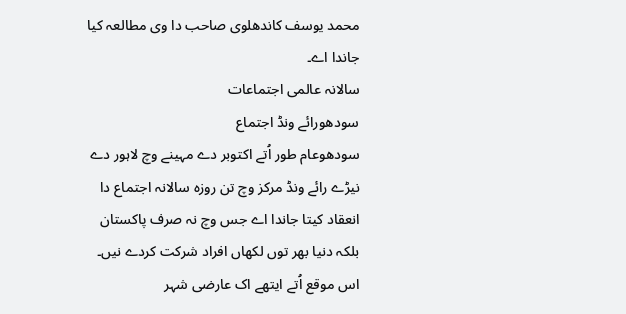محمد يوسف كاندھلوی صاحب دا وی مطالعہ كيا جاندا اے۔
سالانہ عالمی اجتماعات
سودھورائے ونڈ اجتماع
سودھوعام طور اُتے اکتوبر دے مہینے وچ لاہور دے نیڑے رائے ونڈ مرکز وچ تن روزہ سالانہ اجتماع دا انعقاد کيتا جاندا اے جس وچ نہ صرف پاکستان بلکہ دنیا بھر توں لکھاں افراد شرکت کردے نيں۔ اس موقع اُتے ایتھے اک عارضی شہر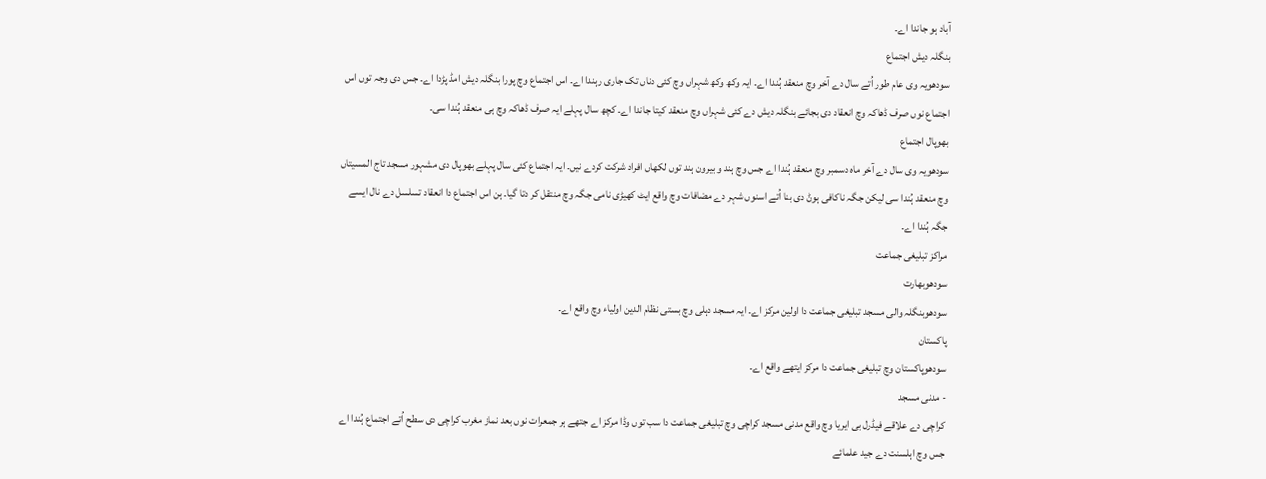آباد ہو جاندا اے۔
بنگلہ دیش اجتماع
سودھویہ وی عام طور اُتے سال دے آخر وچ منعقد ہُندا اے۔ ایہ وکھ وکھ شہراں وچ کئی دناں تک جاری رہندا اے۔ اس اجتماع وچ پورا بنگلہ دیش امڈ پڑدا اے۔ جس دی وجہ توں اس اجتماع نوں صرف ڈھاکہ وچ انعقاد دی بجائے بنگلہ دیش دے کئی شہراں وچ منعقد کيتا جاندا اے۔ کچھ سال پہلے ایہ صرف ڈھاکہ وچ ہی منعقد ہُندا سی۔
بھوپال اجتماع
سودھویہ وی سال دے آخر ماہ دسمبر وچ منعقد ہُندا اے جس وچ ہند و بیرون ہند توں لکھاں افراد شرکت کردے نيں۔ ایہ اجتماع کئی سال پہلے بھوپال دی مشہور مسجد تاج المسیتاں وچ منعقد ہُندا سی لیکن جگہ ناکافی ہوݨ دی بنا اُتے اسنوں شہر دے مضافات وچ واقع ایٹ کھیڑی نامی جگہ وچ منتقل کر دتا گیا۔ ہن اس اجتماع دا انعقاد تسلسل دے نال ايسے جگہ ہُندا اے۔
مراکز تبلیغی جماعت
سودھوبھارت
سودھوبنگلہ والی مسجد تبلیغی جماعت دا اولین مرکز اے۔ ایہ مسجد دہلی وچ بستی نظام الدین اولیاء وچ واقع اے۔
پاکستان
سودھوپاکستان وچ تبلیغی جماعت دا مرکز ایتھے واقع اے۔
- مدنی مسجد
کراچی دے علاقے فیڈرل بی ایریا وچ واقع مدنی مسجد کراچی وچ تبلیغی جماعت دا سب توں وڈا مرکز اے جتھے ہر جمعرات نوں بعد نماز مغرب کراچی دی سطح اُتے اجتماع ہُندا اے جس وچ اہلسنت دے جید علمائے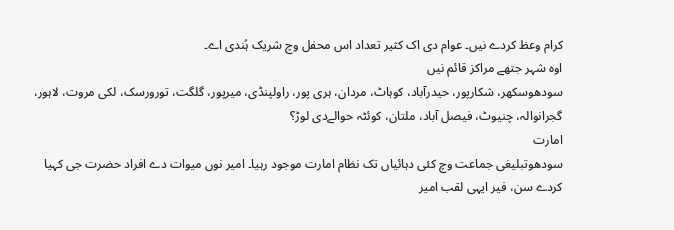کرام وعظ کردے نيں۔ عوام دی اک کثیر تعداد اس محفل وچ شریک ہُندی اے۔
اوہ شہر جتھے مراکز قائم نيں
سودھوسکھر، شکارپور، حیدرآباد، کوہاٹ، مردان، ہری پور، راولپنڈی، میرپور، گلگت، تورورسک، لکی مروت، لاہور، گجرانوالہ، چنیوٹ، فیصل آباد، ملتان، کوئٹہ حوالےدی لوڑ؟
امارت
سودھوتبلیغی جماعت وچ کئی دہائیاں تک نظام امارت موجود رہیا۔ امیر نوں میوات دے افراد حضرت جی کہیا کردے سن، فیر ایہی لقب امیر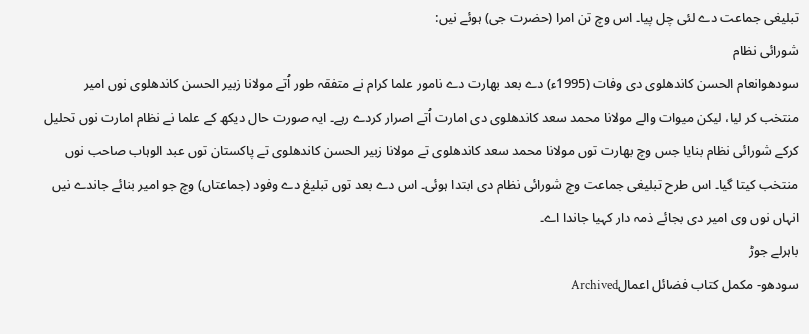تبلیغی جماعت دے لئی چل پيا۔ اس وچ تن امرا (حضرت جی) ہوئے نيں:
شورائی نظام
سودھوانعام الحسن کاندھلوی دی وفات (1995ء) دے بعد بھارت دے نامور علما کرام نے متفقہ طور اُتے مولانا زبیر الحسن کاندھلوی نوں امیر منتخب کر ليا، لیکن میوات والے مولانا محمد سعد کاندھلوی دی امارت اُتے اصرار کردے رہے۔ ایہ صورت حال دیکھ کے علما نے نظام امارت نوں تحلیل کرکے شورائی نظام بنایا جس وچ بھارت توں مولانا محمد سعد کاندھلوی تے مولانا زبیر الحسن کاندھلوی تے پاکستان توں عبد الوہاب صاحب نوں منتخب کيتا گیا۔ اس طرح تبلیغی جماعت وچ شورائی نظام دی ابتدا ہوئی۔ اس دے بعد توں تبلیغ دے وفود (جماعتاں) وچ جو امیر بنائے جاندے نيں انہاں نوں وی امیر دی بجائے ذمہ دار کہیا جاندا اے۔
باہرلے جوڑ
سودھو- مکمل کتاب فضائل اعمالArchived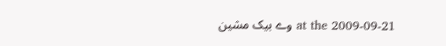2009-09-21 at the وے بیک مشین